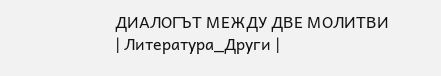ДИАЛОГЪТ МЕЖДУ ДВЕ МОЛИТВИ
| Литература_Други |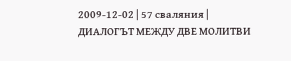2009-12-02 | 57 сваляния |
ДИАЛОГЪТ МЕЖДУ ДВЕ МОЛИТВИ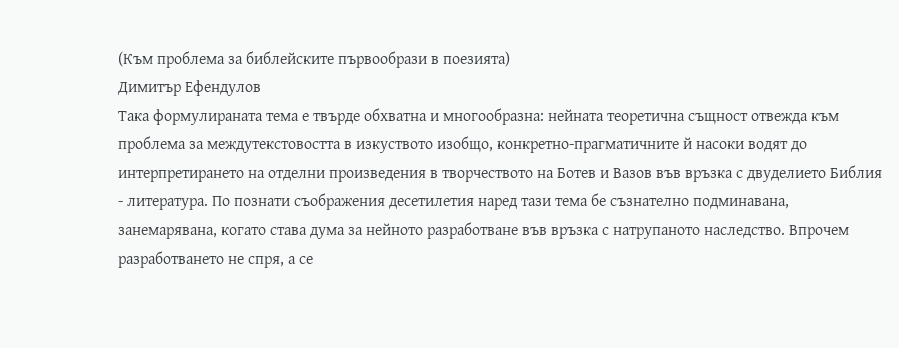(Към проблема за библейските първообрази в поезията)
Димитър Ефендулов
Така формулираната тема е твърде обхватна и многообразна: нейната теоретична същност отвежда към проблема за междутекстовостта в изкуството изобщо, конкретно-прагматичните й насоки водят до интерпретирането на отделни произведения в творчеството на Ботев и Вазов във връзка с двуделието Библия - литература. По познати съображения десетилетия наред тази тема бе съзнателно подминавана, занемарявана, когато става дума за нейното разработване във връзка с натрупаното наследство. Впрочем разработването не спря, а се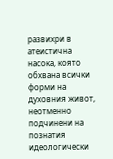развихри в атеистична насока, която обхвана всички форми на духовния живот, неотменно подчинени на познатия идеологически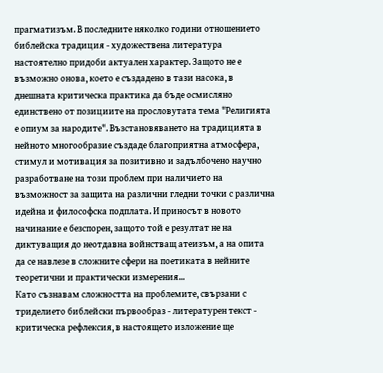прагматизъм. В последните няколко години отношението библейска традиция - художествена литература настоятелно придоби актуален характер. Защото не е възможно онова, което е създадено в тази насока, в днешната критическа практика да бъде осмисляно единствено от позициите на прословутата тема "Религията е опиум за народите". Възстановяването на традицията в нейното многообразие създаде благоприятна атмосфера, стимул и мотивация за позитивно и задълбочено научно разработване на този проблем при наличието на възможност за защита на различни гледни точки с различна идейна и философска подплата. И приносът в новото начинание е безспорен, защото той е резултат не на диктуващия до неотдавна войнстващ атеизъм, а на опита да се навлезе в сложните сфери на поетиката в нейните теоретични и практически измерения...
Като съзнавам сложността на проблемите, свързани с триделието библейски първообраз - литературен текст - критическа рефлексия, в настоящето изложение ще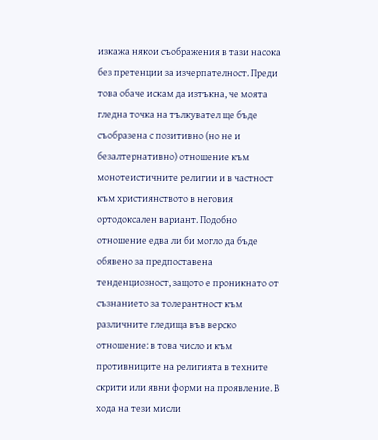изкажа някои съображения в тази насока без претенции за изчерпателност. Преди това обаче искам да изтъкна, че моята гледна точка на тълкувател ще бъде съобразена с позитивно (но не и безалтернативно) отношение към монотеистичните религии и в частност към християнството в неговия ортодоксален вариант. Подобно отношение едва ли би могло да бъде обявено за предпоставена тенденциозност, защото е проникнато от съзнанието за толерантност към различните гледища във верско отношение: в това число и към противниците на религията в техните скрити или явни форми на проявление. В хода на тези мисли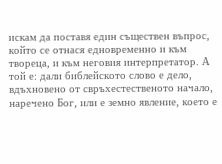искам да поставя един съществен въпрос, който се отнася едновременно и към твореца, и към неговия интерпретатор. А той е: дали библейското слово е дело, вдъхновено от свръхестественото начало, наречено Бог, или е земно явление, което е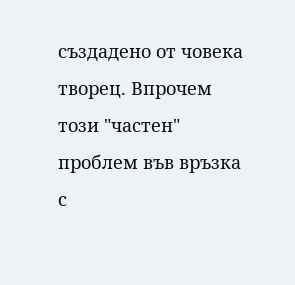създадено от човека творец. Впрочем този "частен" проблем във връзка с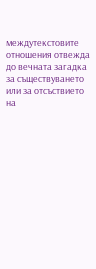междутекстовите отношения отвежда до вечната загадка за съществуването или за отсъствието на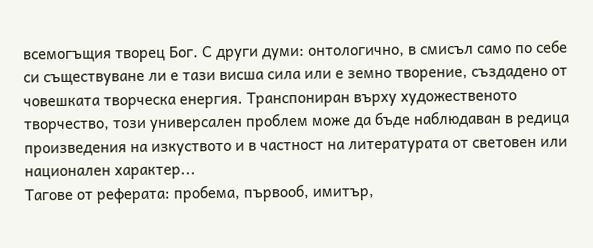всемогъщия творец Бог. С други думи: онтологично, в смисъл само по себе си съществуване ли е тази висша сила или е земно творение, създадено от човешката творческа енергия. Транспониран върху художественото творчество, този универсален проблем може да бъде наблюдаван в редица произведения на изкуството и в частност на литературата от световен или национален характер...
Тагове от реферата: пробема, първооб, имитър,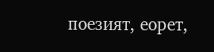поезият, еорет,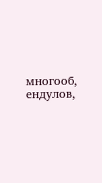многооб, ендулов,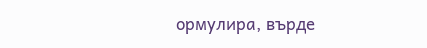ормулира, върде